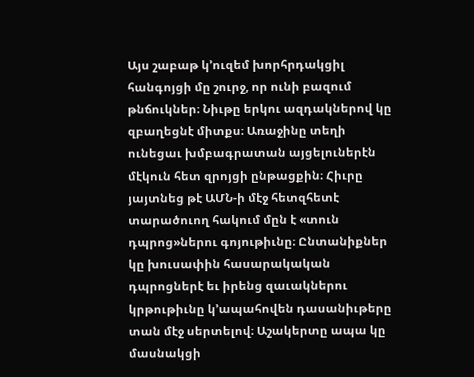Այս շաբաթ կ՚ուզեմ խորհրդակցիլ հանգոյցի մը շուրջ, որ ունի բազում թնճուկներ։ Նիւթը երկու ազդակներով կը զբաղեցնէ միտքս։ Առաջինը տեղի ունեցաւ խմբագրատան այցելուներէն մէկուն հետ զրոյցի ընթացքին։ Հիւրը յայտնեց թէ ԱՄՆ-ի մէջ հետզհետէ տարածուող հակում մըն է «տուն դպրոց»ներու գոյութիւնը։ Ընտանիքներ կը խուսափին հասարակական դպրոցներէ եւ իրենց զաւակներու կրթութիւնը կ՚ապահովեն դասանիւթերը տան մէջ սերտելով։ Աշակերտը ապա կը մասնակցի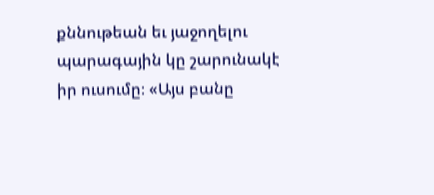քննութեան եւ յաջողելու պարագային կը շարունակէ իր ուսումը։ «Այս բանը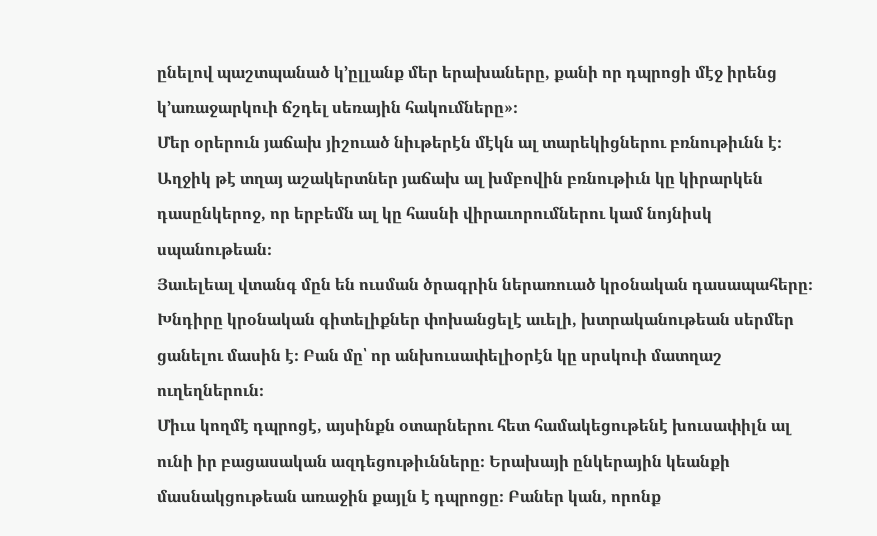ընելով պաշտպանած կ՚ըլլանք մեր երախաները, քանի որ դպրոցի մէջ իրենց կ՚առաջարկուի ճշդել սեռային հակումները»։
Մեր օրերուն յաճախ յիշուած նիւթերէն մէկն ալ տարեկիցներու բռնութիւնն է։ Աղջիկ թէ տղայ աշակերտներ յաճախ ալ խմբովին բռնութիւն կը կիրարկեն դասընկերոջ, որ երբեմն ալ կը հասնի վիրաւորումներու կամ նոյնիսկ սպանութեան։
Յաւելեալ վտանգ մըն են ուսման ծրագրին ներառուած կրօնական դասապահերը։ Խնդիրը կրօնական գիտելիքներ փոխանցելէ աւելի, խտրականութեան սերմեր ցանելու մասին է։ Բան մը՝ որ անխուսափելիօրէն կը սրսկուի մատղաշ ուղեղներուն։
Միւս կողմէ դպրոցէ, այսինքն օտարներու հետ համակեցութենէ խուսափիլն ալ ունի իր բացասական ազդեցութիւնները։ Երախայի ընկերային կեանքի մասնակցութեան առաջին քայլն է դպրոցը։ Բաներ կան, որոնք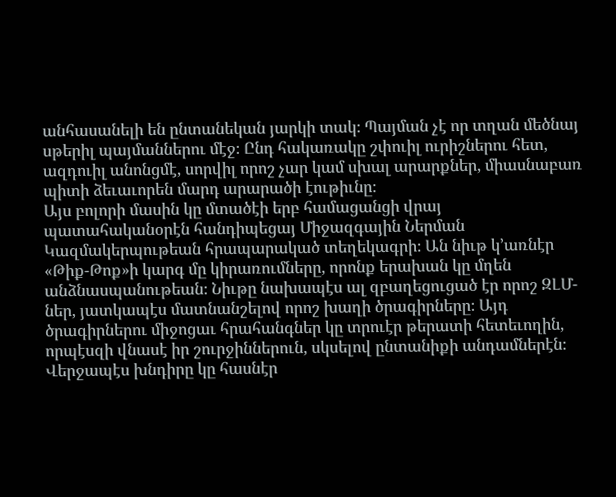անհասանելի են ընտանեկան յարկի տակ։ Պայման չէ որ տղան մեծնայ սթերիլ պայմաններու մէջ։ Ընդ հակառակը շփուիլ ուրիշներու հետ, ազդուիլ անոնցմէ, սորվիլ որոշ չար կամ սխալ արարքներ, միասնաբառ պիտի ձեւաւորեն մարդ արարածի էութիւնը։
Այս բոլորի մասին կը մտածէի երբ համացանցի վրայ պատահականօրէն հանդիպեցայ Միջազգային Ներման Կազմակերպութեան հրապարակած տեղեկագրի։ Ան նիւթ կ՚առնէր «Թիք-Թոք»ի կարգ մը կիրառումները, որոնք երախան կը մղեն անձնասպանութեան։ Նիւթը նախապէս ալ զբաղեցուցած էր որոշ ԶԼՄ-ներ, յատկապէս մատնանշելով որոշ խաղի ծրագիրները։ Այդ ծրագիրներու միջոցաւ հրահանգներ կը տրուէր թերատի հետեւողին, որպէսզի վնասէ իր շուրջիններուն, սկսելով ընտանիքի անդամներէն։ Վերջապէս խնդիրը կը հասնէր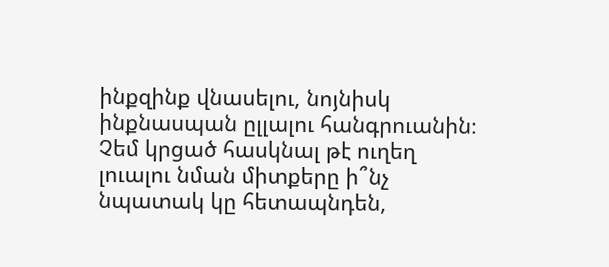ինքզինք վնասելու, նոյնիսկ ինքնասպան ըլլալու հանգրուանին։
Չեմ կրցած հասկնալ թէ ուղեղ լուալու նման միտքերը ի՞նչ նպատակ կը հետապնդեն,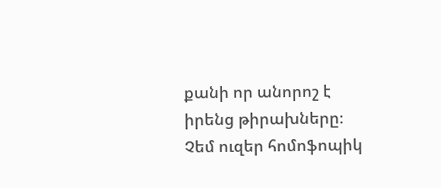քանի որ անորոշ է իրենց թիրախները։
Չեմ ուզեր հոմոֆոպիկ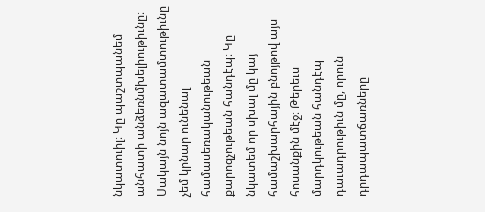նկատուիլ։ Կը պաշտպանեմ անհատի անձեռնմխելիութիւնը։ Սակայն նոյն ազատամտութիւնը չեմ կրնար ունենալ համասեռականութեան քարոզչութեան հանդէպ։ Կը նկատեմ որ սխալ մը կայ համաշխարհային բնոյթով այս հոսանքին մէջ։ Թերեւս մարդկութեան հանդէպ դաւադրութիւն մը, որուն դրդապատճառները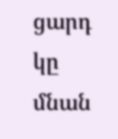ցարդ կը մնան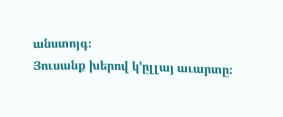անստոյգ։
Յուսանք խերով կ՚ըլլայ աւարտը։